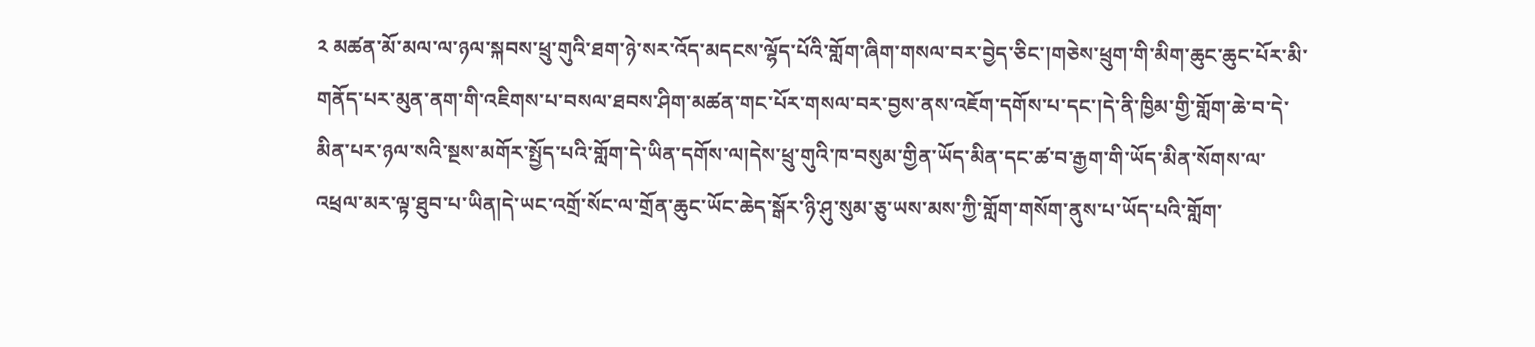༢ མཚན་མོ་མལ་ལ་ཉལ་སྐབས་ཕྲུ་གུའི་ཐག་ཉེ་སར་འོད་མདངས་ལྷོད་པོའི་གློག་ཞིག་གསལ་བར་བྱེད་ཅིང་།གཅེས་ཕྲུག་གི་མིག་ཆུང་ཆུང་པོར་མི་གནོད་པར་མུན་ནག་གི་འཇིགས་པ་བསལ་ཐབས་ཤིག་མཚན་གང་པོར་གསལ་བར་བྱས་ནས་འཇོག་དགོས་པ་དང་།དེ་ནི་ཁྱིམ་གྱི་གློག་ཆེ་བ་དེ་མིན་པར་ཉལ་སའི་སྔས་མགོར་སྤྱོད་པའི་གློག་དེ་ཡིན་དགོས་ལ།དེས་ཕྲུ་གུའི་ཁ་བསུམ་གྱིན་ཡོད་མིན་དང་ཚ་བ་རྒྱག་གི་ཡོད་མིན་སོགས་ལ་འཕྲལ་མར་ལྟ་ཐུབ་པ་ཡིན།དེ་ཡང་འགྲོ་སོང་ལ་གྲོན་ཆུང་ཡོང་ཆེད་སྒོར་ཉི་ཤུ་སུམ་ཅུ་ཡས་མས་ཀྱི་གློག་གསོག་ནུས་པ་ཡོད་པའི་གློག་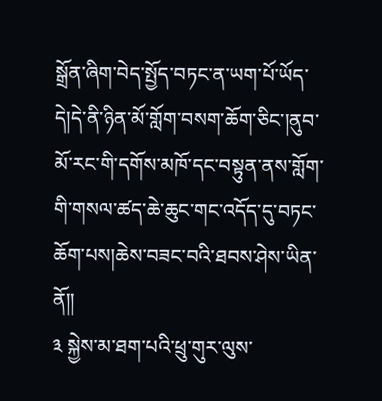སྒྲོན་ཞིག་བེད་སྤྱོད་བཏང་ན་ཡག་པོ་ཡོད་དེ།དེ་ནི་ཉིན་མོ་གློག་བསག་ཆོག་ཅིང་།ནུབ་མོ་རང་གི་དགོས་མཁོ་དང་བསྟུན་ནས་གློག་གི་གསལ་ཚད་ཆེ་ཆུང་གང་འདོད་དུ་བཏང་ཆོག་པས།ཆེས་བཟང་བའི་ཐབས་ཤེས་ཡིན་ནོ།།
༣ སྐྱེས་མ་ཐག་པའི་ཕྲུ་གུར་ལུས་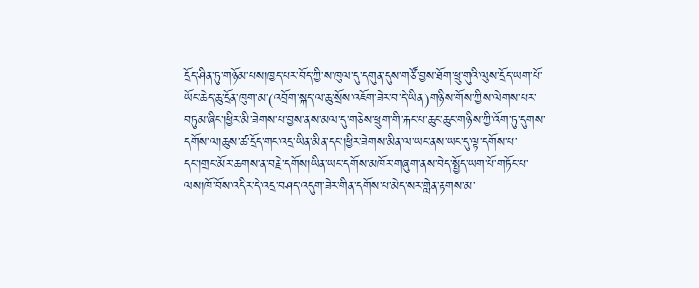དྲོད་ཤིན་ཏུ་གཉོམ་པས།ཁྱད་པར་བོད་ཀྱི་ས་ཁུལ་དུ་དགུན་དུས་གཙོ་བྱས་ཐོག་ཕྲུ་གུའི་ལུས་དྲོད་ཡག་པོ་ཡོང་ཆེད་ཆུ་དྲོན་ཁུག་མ་(འབྲོག་སྐད་ལ་ཆུ་སྲོས་འཇོག་ཟེར་བ་དེ་ཡིན)གཉིས་གོས་ཀྱིས་ལེགས་པར་བཏུམ་ཞིང་།ཕྱིར་མི་ཟེགས་པ་བྱས་ནས་མལ་དུ་གཅེས་ཕྲུག་གི་རྐང་པ་ཆུང་ཆུང་གཉིས་ཀྱི་འོག་ཏུ་དུགས་དགོས་ལ།ཆུས་ཚ་དྲོད་གང་འདྲ་ཡིན་མིན་དང་།ཕྱིར་ཟེགས་མིན་ལ་ཡང་ནས་ཡང་དུ་ལྟ་དགོས་པ་དང་།གྲང་མོར་ཆགས་ན་བརྗེ་དགོས།ཡིན་ཡང་དགོས་མཁོར་གཞུག་ནས་བེད་སྤྱོད་ཡག་པོ་གཏོང་པ་ལས།ཁོ་བོས་འདིར་དེ་འདྲ་བཤད་འདུག་ཟེར་གིན་དགོས་པ་མེད་སར་གླེན་རྟགས་མ་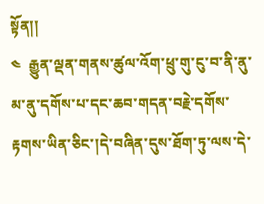སྟོན།།
༤  རྒྱུན་ལྡན་གནས་ཚུལ་འོག་ཕྲུ་གུ་ངུ་བ་ནི་ནུ་མ་ནུ་དགོས་པ་དང་ཆབ་གདན་བརྗེ་དགོས་རྟགས་ཡིན་ཅིང་།དེ་བཞིན་དུས་ཐོག་ཏུ་ལས་དེ་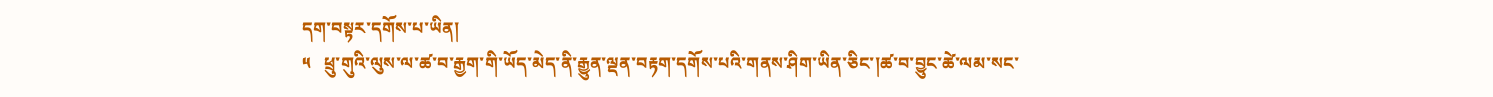དག་བསྟར་དགོས་པ་ཡིན།
༥   ཕྲུ་གུའི་ལུས་ལ་ཚ་བ་རྒྱག་གི་ཡོད་མེད་ནི་རྒྱུན་ལྡན་བརྟག་དགོས་པའི་གནས་ཤིག་ཡིན་ཅིང་།ཚ་བ་བྱུང་ཚེ་ལམ་སང་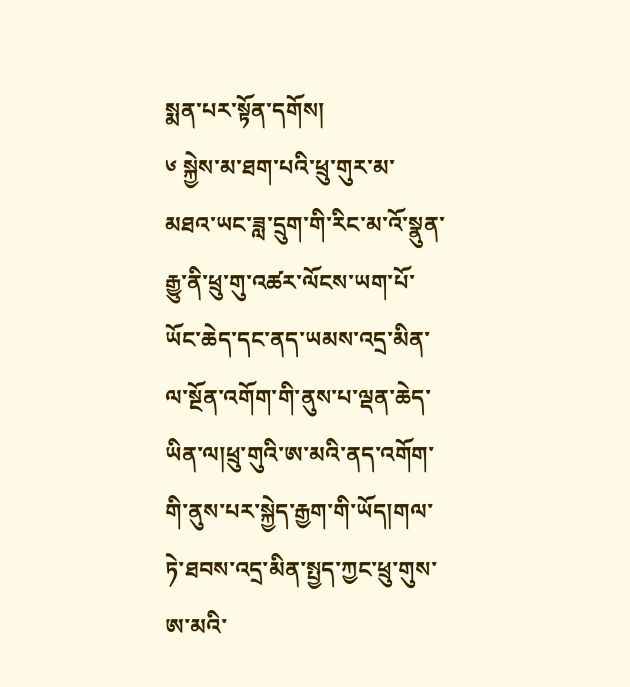སྨན་པར་སྟོན་དགོས།
༦ སྐྱེས་མ་ཐག་པའི་ཕྲུ་གུར་མ་མཐའ་ཡང་ཟླ་དྲུག་གི་རིང་མ་འོ་སྣུན་རྒྱུ་ནི་ཕྲུ་གུ་འཚར་ལོངས་ཡག་པོ་ཡོང་ཆེད་དང་ནད་ཡམས་འདྲ་མིན་ལ་སྔོན་འགོག་གི་ནུས་པ་ལྡན་ཆེད་ཡིན་ལ།ཕྲུ་གུའི་ཨ་མའི་ནད་འགོག་གི་ནུས་པར་སྐྱེད་རྒྱག་གི་ཡོད།གལ་ཏེ་ཐབས་འདྲ་མིན་སྤྱད་ཀྱང་ཕྲུ་གུས་ཨ་མའི་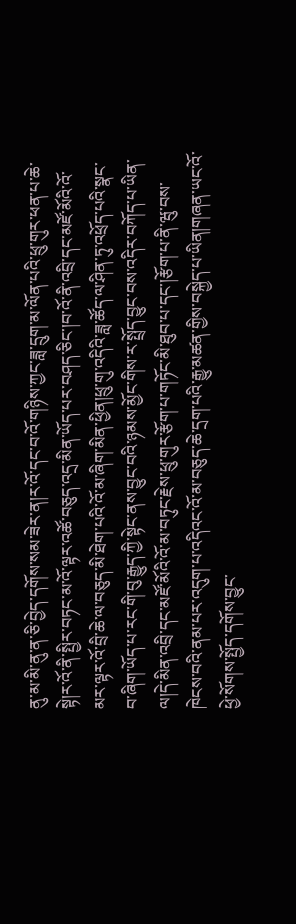ནུ་མ་མི་ནུ་ན་ཅི་བྱེད་དགོས་སམ་ཟེར་ན།ར་འོ་དང་བ་འོ་གཉིས་ཀྱང་ཟླ་དྲུག་མ་ལོན་པའི་ཕྲུ་གུར་ཕན་པ་ཆེ་སྟེ།ར་འོ་ནི་སྤྱིར་བཏང་མ་འོ་ལྟར་འཚོ་བཅུད་འདྲ་མིན་ཡོད་པར་བཤད་ཅིང་།བ་འོ་ནི་འབྲི་དང་མཛོ་མོའི་འོ་མར་ལྟར་འོ་བྲི་ཆེ་ལ་བཅུད་མི་ཐེག་པའི་འོ་མ་ཞིག་མིན་ཕྱིན།ཕྲུ་གུ་འདིའི་ཟླ་ཚོད་ལ་ཤིན་ཏུ་འཕྲོད་པའི་སྣང་བ་ཞིག་ཡོད་པ་རང་གི་བུ་རྒྱུད་ཀྱི་སྟེང་ནས་བྱུང་བའི་ཉམས་མྱོང་གིས་ར་སྤྲོད་བྱུང་བས་འདིར་བཀོད་པ་ཡིན་ལ།དེ་མིན་འབྲི་དང་མཛོ་མོའི་འོ་མ་བཏུང་རྗེས་ཕྲུ་གུར་རྩོག་པ་གཏོང་མི་ཐུབ་པ་དང་།རྩོག་པ་ནི་ཝུ་བས་ཁེངས་བའི་ནམ་པར་འདུག་པ་འདིའང་འོ་མ་བཅུད་ཆེ་དྲག་པའི་རྒྱུ་མཚན་གྱིས་བསྐྱེད་པ་ཡིན།གཞན་ཡང་འོ་ཕྱེ་སོགས་སྤྱོད་དགོས་བྱུང་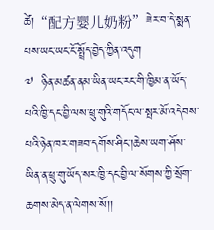ཚེ།“配方婴儿奶粉”ཟེར་བ་དེ་སྨན་པས་ཡང་ཡང་ངོ་སྤྲོད་བྱེད་ཀྱིན་འདུག
༧  ཉིན་མཚན་ནམ་ཡིན་ཡང་རང་གི་ཁྱིམ་ན་ཡོད་པའི་ཁྱི་དང་བྱི་ལས་ཕྲུ་གུའི་གདོང་ལ་སྤར་མོ་འདེབས་པའི་ཉེན་ཁར་གཟབ་དགོས་ཤིང་།ཆེས་ཡག་ཤོས་ཡིན་ན་ཕྲུ་གུ་ཡོད་སར་ཁྱི་དང་བྱི་ལ་སོགས་ཀྱི་སྲོག་ཆགས་མེད་ན་ལེགས་སོ།།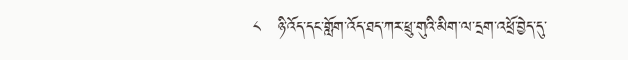༨   ཉི་འོད་དང་གློག་འོད་ཐད་ཀར་ཕྲུ་གུའི་མིག་ལ་དྲག་འཕྲོ་བྱེད་དུ་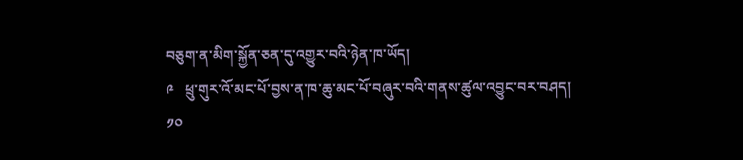བཅུག་ན་མིག་སྐྱོན་ཅན་དུ་འགྱུར་བའི་ཉེན་ཁ་ཡོད།
༩   ཕྲུ་གུར་འོ་མང་པོ་བྱས་ན་ཁ་ཆུ་མང་པོ་བཞུར་བའི་གནས་ཚུལ་འབྱུང་བར་བཤད།
༡༠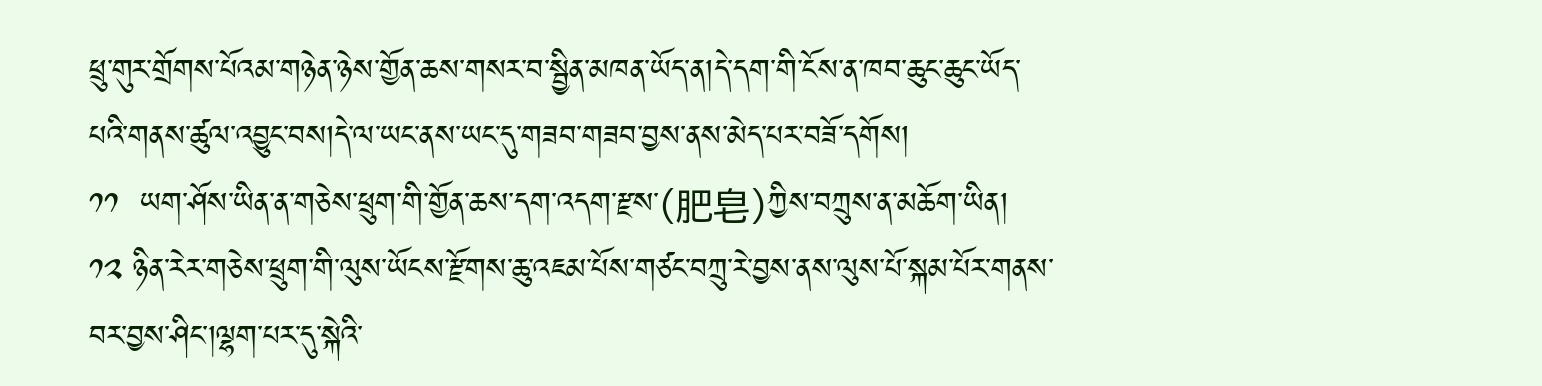ཕྲུ་གུར་གྲོགས་པོའམ་གཉེན་ཉེས་གྱོན་ཆས་གསར་བ་སྦྱིན་མཁན་ཡོད་ན།དེ་དག་གི་ངོས་ན་ཁབ་ཆུང་ཆུང་ཡོད་པའི་གནས་ཚུལ་འབྱུང་བས།དེ་ལ་ཡང་ནས་ཡང་དུ་གཟབ་གཟབ་བྱས་ནས་མེད་པར་བཟོ་དགོས།
༡༡  ཡག་ཤོས་ཡིན་ན་གཅེས་ཕྲུག་གི་གྱོན་ཆས་དག་འདག་རྫས་(肥皂)ཀྱིས་བཀྲུས་ན་མཆོག་ཡིན།
༡༢ ཉིན་རེར་གཅེས་ཕྲུག་གི་ལུས་ཡོངས་རྫོགས་ཆུ་འཇམ་པོས་གཙང་བཀྲུ་རེ་བྱས་ནས་ལུས་པོ་སྐམ་པོར་གནས་བར་བྱས་ཤིང་།ལྷག་པར་དུ་སྐེའི་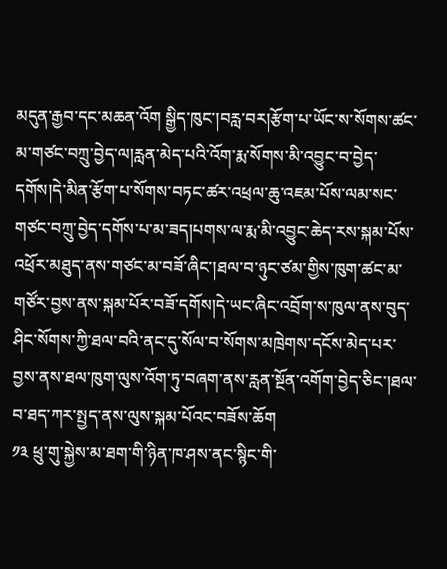མདུན་རྒྱབ་དང་མཆན་འོག སྒྱིད་ཁུང་།བརླ་བར།རྩོག་པ་ཡོང་ས་སོགས་ཚང་མ་གཙང་བཀྲུ་བྱེད་ལ།རླན་མེད་པའི་འོག་རྨ་སོགས་མི་འབྱུང་བ་བྱེད་དགོས།དེ་མིན་རྩོག་པ་སོགས་བཏང་ཚར་འཕྲལ་ཆུ་འཇམ་པོས་ལམ་སང་གཙང་བཀྲུ་བྱེད་དགོས་པ་མ་ཟད།པགས་ལ་རྨ་མི་འབྱུང་ཆེད་རས་སྐམ་པོས་འཕྲོར་མཐུད་ནས་གཙང་མ་བཟོ་ཞིང་།ཐལ་བ་ཉུང་ཙམ་གྱིས་ཁུག་ཚང་མ་གཙོར་བྱས་ནས་སྐམ་པོར་བཟོ་དགོས།དེ་ཡང་ཞིང་འབྲོག་ས་ཁུལ་ནས་བུད་ཤིང་སོགས་ཀྱི་ཐལ་བའི་ནང་དུ་སོལ་བ་སོགས་མཁྲེགས་དངོས་མེད་པར་བྱས་ནས་ཐལ་ཁུག་ལུས་འོག་ཏུ་བཞག་ནས་རླན་སྔོན་འགོག་བྱེད་ཅིང་།ཐལ་བ་ཐད་ཀར་སྤྱད་ནས་ལུས་སྐམ་པོའང་བཟོས་ཆོག
༡༣ ཕྲུ་གུ་སྐྱེས་མ་ཐག་གི་ཉིན་ཁ་ཤས་ནང་སྙིང་གི་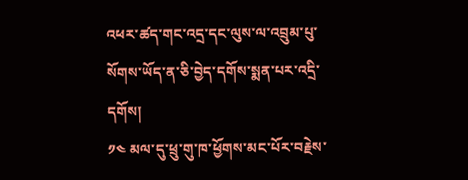འཕར་ཚད་གང་འདྲ་དང་ལུས་ལ་འབྲུམ་པུ་སོགས་ཡོད་ན་ཅི་བྱེད་དགོས་སྨན་པར་འདྲི་དགོས།
༡༤ མལ་དུ་ཕྲུ་གུ་ཁ་ཕྱོགས་མང་པོར་བརྗེས་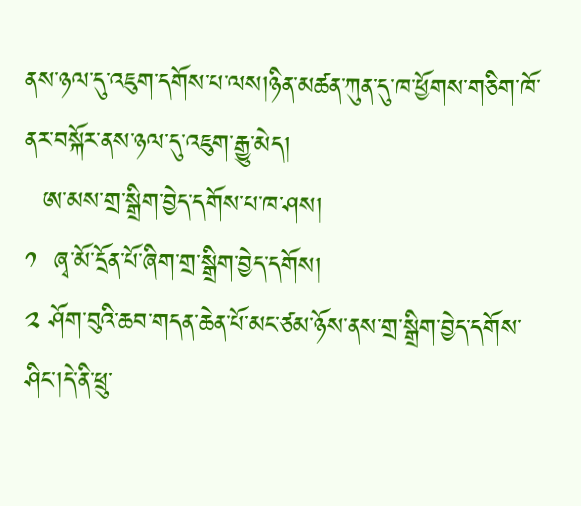ནས་ཉལ་དུ་འཇུག་དགོས་པ་ལས།ཉིན་མཚན་ཀུན་དུ་ཁ་ཕྱོགས་གཅིག་ཁོ་ནར་བསྐོར་ནས་ཉལ་དུ་འཇུག་རྒྱུ་མེད།
  ཨ་མས་གྲ་སྒྲིག་བྱེད་དགོས་པ་ཁ་ཤས།
༡  ཞྭ་མོ་དྲོན་པོ་ཞིག་གྲ་སྒྲིག་བྱེད་དགོས།
༢ ཤོག་བུའི་ཆབ་གདན་ཆེན་པོ་མང་ཙམ་ཉོས་ནས་གྲ་སྒྲིག་བྱེད་དགོས་ཤིང་།དེ་ནི་ཕྲུ་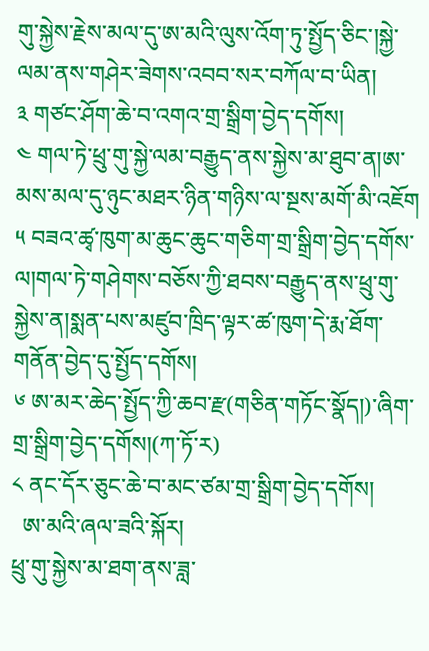གུ་སྐྱེས་རྗེས་མལ་དུ་ཨ་མའི་ལུས་འོག་ཏུ་སྤྱོད་ཅིང་།སྐྱེ་ལམ་ནས་གཤེར་ཟེགས་འབབ་སར་བཀོལ་བ་ཡིན།
༣ གཙང་ཤོག་ཆེ་བ་འགའ་གྲ་སྒྲིག་བྱེད་དགོས།
༤ གལ་ཏེ་ཕྲུ་གུ་སྐྱེ་ལམ་བརྒྱུད་ནས་སྐྱེས་མ་ཐུབ་ན།ཨ་མས་མལ་དུ་ཉུང་མཐར་ཉིན་གཉིས་ལ་སྔས་མགོ་མི་འཇོག
༥ བཟའ་ཚྭ་ཁུག་མ་ཆུང་ཆུང་གཅིག་གྲ་སྒྲིག་བྱེད་དགོས་ལ།གལ་ཏེ་གཤེགས་བཅོས་ཀྱི་ཐབས་བརྒྱུད་ནས་ཕྲུ་གུ་སྐྱེས་ན།སྨན་པས་མཛུབ་ཁྲིད་ལྟར་ཚ་ཁུག་དེ་རྨ་ཐོག་གནོན་བྱེད་དུ་སྤྱོད་དགོས།
༦ ཨ་མར་ཆེད་སྤྱོད་ཀྱི་ཆབ་རྫ(གཅིན་གཏོང་སྣོད།)་ཞིག་གྲ་སྒྲིག་བྱེད་དགོས།(ཀ་ཏོ་ར)
༨ ནང་དོར་ཅུང་ཆེ་བ་མང་ཙམ་གྲ་སྒྲིག་བྱེད་དགོས།
  ཨ་མའི་ཞལ་ཟའི་སྐོར།
ཕྲུ་གུ་སྐྱེས་མ་ཐག་ནས་ཟླ་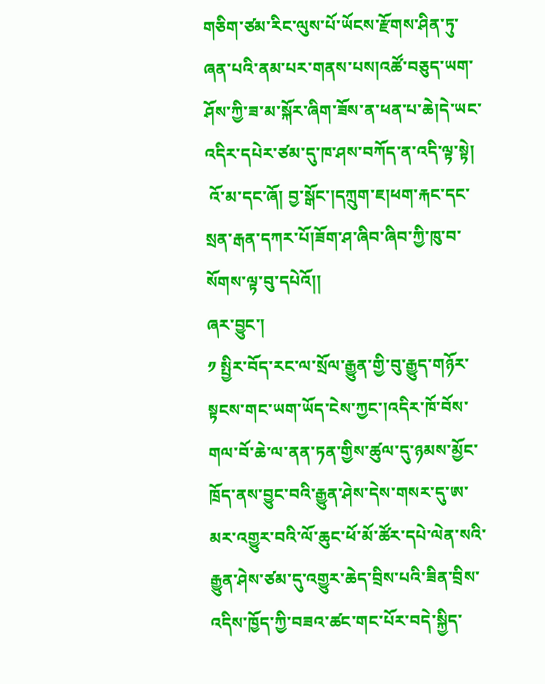གཅིག་ཙམ་རིང་ལུས་པོ་ཡོངས་རྫོགས་ཤིན་ཏུ་ཞན་པའི་ནམ་པར་གནས་པས།འཚོ་བཅུད་ཡག་ཤོས་ཀྱི་ཟ་མ་སྐོར་ཞིག་ཟོས་ན་ཕན་པ་ཆེ།དེ་ཡང་འདིར་དཔེར་ཙམ་དུ་ཁ་ཤས་བཀོད་ན་འདི་ལྟ་སྟེ།
 འོ་མ་དང་ཞོ། བྱ་སྒོང་།དཀྲུག་ཇ།ཕག་རྐང་དང་སྲན་རྒན་དཀར་པོ།ཟོག་ཤ་ཞིབ་ཞིབ་ཀྱི་ཁུ་བ་སོགས་ལྟ་བུ་དཔེའོ།།
ཞར་བྱུང་།
༡ སྤྱིར་བོད་རང་ལ་སྲོལ་རྒྱུན་གྱི་བུ་རྒྱུད་གཉོར་སྟངས་གང་ཡག་ཡོད་ངེས་ཀྱང་།འདིར་ཁོ་བོས་གལ་བོ་ཆེ་ལ་ནན་ཏན་གྱིས་ཚུལ་དུ་ཉམས་མྱོང་ཁྲོད་ནས་བྱུང་བའི་རྒྱུན་ཤེས་དེས་གསར་དུ་ཨ་མར་འགྱུར་བའི་ལོ་ཆུང་ཕོ་མོ་ཚོར་དཔེ་ལེན་སའི་རྒྱུན་ཤེས་ཙམ་དུ་འགྱུར་ཆེད་བྲིས་པའི་ཟིན་བྲིས་འདིས་ཁྱོད་ཀྱི་བཟའ་ཚང་གང་པོར་བདེ་སྐྱིད་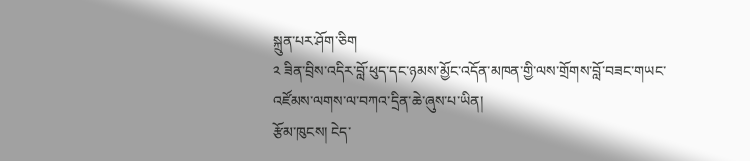སྐྲུན་པར་ཤོག་ཅིག
༢ ཟིན་བྲིས་འདིར་བློ་ཕུད་དང་ཉམས་མྱོང་འདོན་མཁན་གྱི་ལས་གྲོགས་བློ་བཟང་གཡང་འཛོམས་ལགས་ལ་བཀའ་དྲིན་ཆེ་ཞུས་པ་ཡིན།
རྩོམ་ཁུངས། ངེད་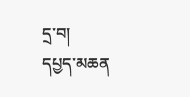དྲ་བ།
དཔྱད་མཆན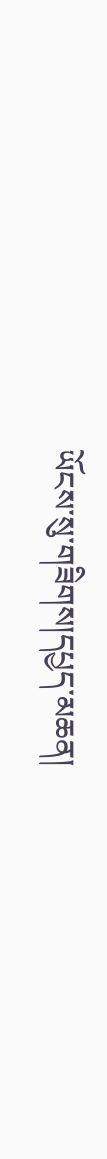ཡོངས་སུ་གཟིགས།དཔྱད་མཆན།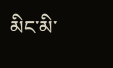མིང་མི་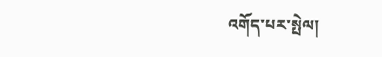འགོད་པར་སྤེལ།